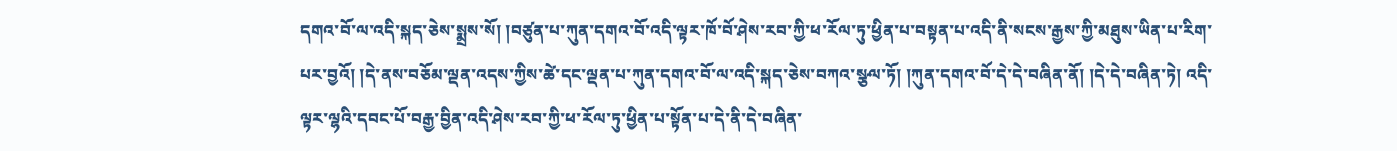དགའ་བོ་ལ་འདི་སྐད་ཅེས་སྨྲས་སོ། །བཙུན་པ་ཀུན་དགའ་བོ་འདི་ལྟར་ཁོ་བོ་ཤེས་རབ་ཀྱི་ཕ་རོལ་ཏུ་ཕྱིན་པ་བསྟན་པ་འདི་ནི་སངས་རྒྱས་ཀྱི་མཐུས་ཡིན་པ་རིག་པར་བྱའོ། །དེ་ནས་བཅོམ་ལྡན་འདས་ཀྱིས་ཚེ་དང་ལྡན་པ་ཀུན་དགའ་བོ་ལ་འདི་སྐད་ཅེས་བཀའ་སྩལ་ཏོ། །ཀུན་དགའ་བོ་དེ་དེ་བཞིན་ནོ། །དེ་དེ་བཞིན་ཏེ། འདི་ལྟར་ལྷའི་དབང་པོ་བརྒྱ་བྱིན་འདི་ཤེས་རབ་ཀྱི་ཕ་རོལ་ཏུ་ཕྱིན་པ་སྟོན་པ་དེ་ནི་དེ་བཞིན་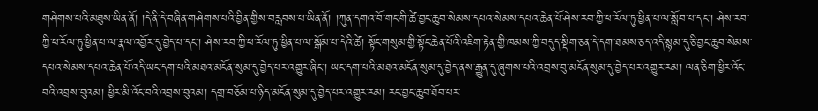གཤེགས་པའི་མཐུས་ཡིན་ནོ། །དེ་ནི་དེ་བཞིན་གཤེགས་པའི་བྱིན་གྱིས་བརླབས་པ་ཡིན་ནོ། །ཀུན་དགའ་བོ་གང་གི་ཚེ་བྱང་ཆུབ་སེམས་དཔའ་སེམས་དཔའ་ཆེན་པོ་ཤེས་རབ་ཀྱི་ཕ་རོལ་ཏུ་ཕྱིན་པ་ལ་སློབ་པ་དང་། ཤེས་རབ་ཀྱི་ཕ་རོལ་ཏུ་ཕྱིན་པ་ལ་རྣལ་འབྱོར་དུ་བྱེད་པ་དང་། ཤེས་རབ་ཀྱི་ཕ་རོལ་ཏུ་ཕྱིན་པ་ལ་སྒོམ་པ་དེའི་ཚེ། སྟོང་གསུམ་གྱི་སྟོང་ཆེན་པོའི་འཇིག་རྟེན་གྱི་ཁམས་ཀྱི་བདུད་སྡིག་ཅན་དེ་དག་ཐམས་ཅད་འདི་སྙམ་དུ་ཅི་བྱང་ཆུབ་སེམས་དཔའ་སེམས་དཔའ་ཆེན་པོ་འདི་ཡང་དག་པའི་མཐའ་མངོན་སུམ་དུ་བྱེད་པར་འགྱུར་ཞིང་། ཡང་དག་པའི་མཐའ་མངོན་སུམ་དུ་བྱེད་ནས་རྒྱུན་དུ་ཞུགས་པའི་འབྲས་བུ་མངོན་སུམ་དུ་བྱེད་པར་འགྱུར་རམ། ལན་ཅིག་ཕྱིར་འོང་བའི་འབྲས་བུའམ། ཕྱིར་མི་འོང་བའི་འབྲས་བུའམ། དགྲ་བཅོམ་པ་ཉིད་མངོན་སུམ་དུ་བྱེད་པར་འགྱུར་རམ། རང་བྱང་ཆུབ་ཐོབ་པར་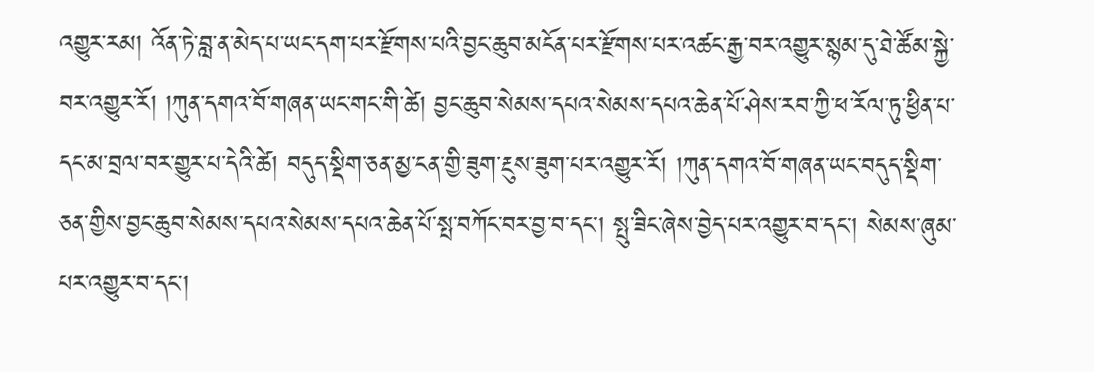འགྱུར་རམ། འོན་ཏེ་བླ་ན་མེད་པ་ཡང་དག་པར་རྫོགས་པའི་བྱང་ཆུབ་མངོན་པར་རྫོགས་པར་འཚང་རྒྱ་བར་འགྱུར་སྙམ་དུ་ཐེ་ཚོམ་སྐྱེ་བར་འགྱུར་རོ། །ཀུན་དགའ་བོ་གཞན་ཡང་གང་གི་ཚེ། བྱང་ཆུབ་སེམས་དཔའ་སེམས་དཔའ་ཆེན་པོ་ཤེས་རབ་ཀྱི་ཕ་རོལ་ཏུ་ཕྱིན་པ་དང་མ་བྲལ་བར་གྱུར་པ་དེའི་ཚེ། བདུད་སྡིག་ཅན་མྱ་ངན་གྱི་ཟུག་རྔུས་ཟུག་པར་འགྱུར་རོ། །ཀུན་དགའ་བོ་གཞན་ཡང་བདུད་སྡིག་ཅན་གྱིས་བྱང་ཆུབ་སེམས་དཔའ་སེམས་དཔའ་ཆེན་པོ་སྤ་བཀོང་བར་བྱ་བ་དང་། སྤུ་ཟིང་ཞེས་བྱེད་པར་འགྱུར་བ་དང་། སེམས་ཞུམ་པར་འགྱུར་བ་དང་།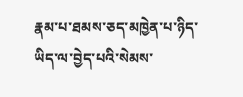རྣམ་པ་ཐམས་ཅད་མཁྱེན་པ་ཉིད་ཡིད་ལ་བྱེད་པའི་སེམས་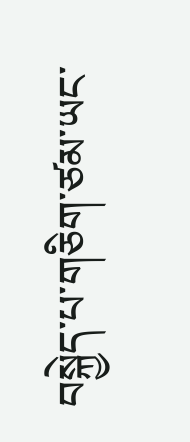བསྐྱེད་པ་གཅིག་ཙམ་ཡང་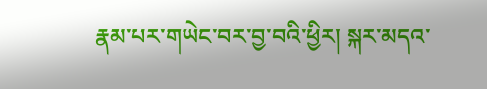རྣམ་པར་གཡེང་བར་བྱ་བའི་ཕྱིར། སྐར་མདའ་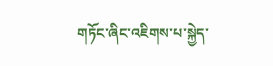གཏོང་ཞིང་འཇིགས་པ་སྐྱེད་